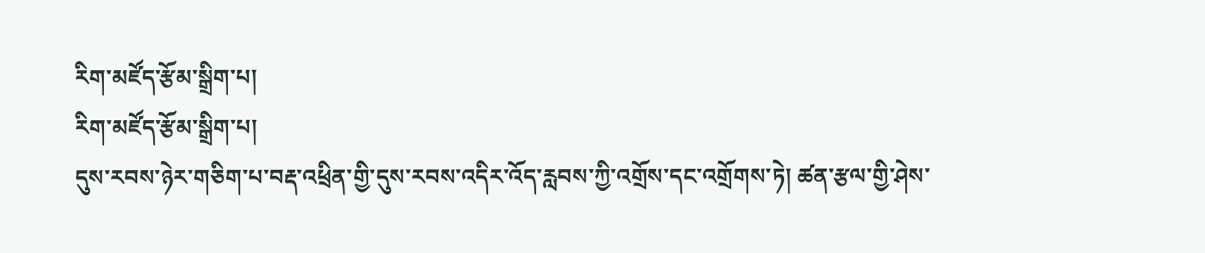རིག་མཛོད་རྩོམ་སྒྲིག་པ།
རིག་མཛོད་རྩོམ་སྒྲིག་པ།
དུས་རབས་ཉེར་གཅིག་པ་བརྡ་འཕྲིན་གྱི་དུས་རབས་འདིར་འོད་རླབས་ཀྱི་འགྲོས་དང་འགྲོགས་ཏེ། ཚན་རྩལ་གྱི་ཤེས་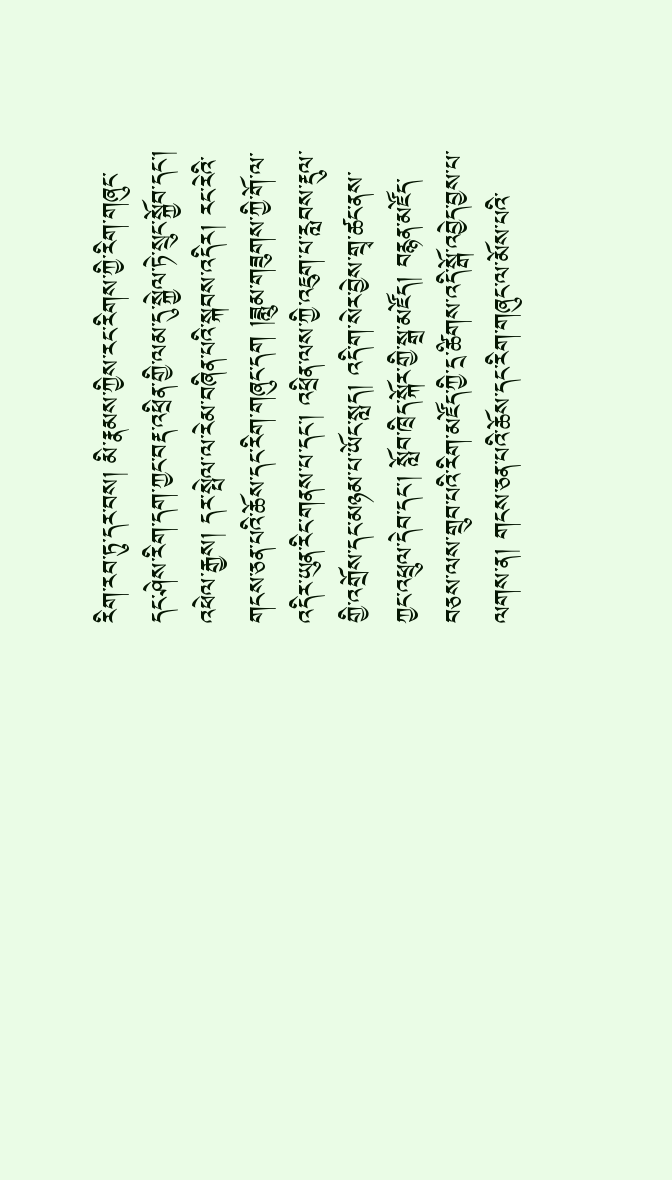རིག་རབ་ཏུ་དར་བས། མི་རྣམས་ཀྱིས་རང་རིགས་ཀྱི་རིག་གཞུང་དང་ཤེས་རིག་དག་ཀྱང་བརྡ་འཕྲིན་གྱི་ལམ་དུ་སྐྱེལ་ཏེ་སྲུང་སྐྱོབ་དང་། འཕེལ་རྒྱས། དར་སྤེལ་ལ་རེམ་བཞིན་པའི་སྐབས་འདིར། རང་རེའི་གངས་ཅན་པའི་ཆོས་དང་རིག་གཞུང་དག །ཟླུམ་གཟུགས་ཀྱི་གོ་ལ་འདིར་ཡུན་རིང་གནས་པ་དང་། འཕྲིན་ལས་ཀྱི་འཇུག་པ་རླབས་རྡུལ་གྱི་འགྲོས་དང་མཉམ་པ་ཡོང་སླད། འདི་ག་སེར་བྱེས་གྲྭ་ཚང་ནས་ཀྱང་འཕྲུལ་དེབ་དང་། སློབ་ཁྲིད་སྐོར་གྱི་སྒྲ་མཛོད། བརྙན་མཛོད་བཅས་ལས་གྲུབ་པའི་རིག་མཛོད་ཀྱི་དྲ་ཚིགས་འདི་སྒོ་འབྱེད་བྱས་པ་ལགས་ན། གངས་ཅན་པའི་ཆོས་དང་རིག་གཞུང་ལ་མོས་པའི་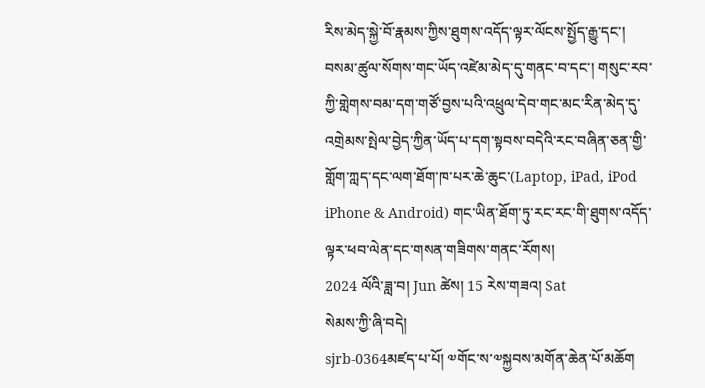རིས་མེད་སྐྱེ་བོ་རྣམས་ཀྱིས་ཐུགས་འདོད་ལྟར་ལོངས་སྤྱོད་རྒྱུ་དང་། བསམ་ཚུལ་སོགས་གང་ཡོད་འཛེམ་མེད་དུ་གནང་བ་དང་། གསུང་རབ་ཀྱི་གླེགས་བམ་དག་གཙོ་བྱས་པའི་འཕྲུལ་དེབ་གང་མང་རིན་མེད་དུ་འགྲེམས་སྤེལ་བྱེད་ཀྱིན་ཡོད་པ་དག་སྟབས་བདེའི་རང་བཞིན་ཅན་གྱི་གློག་ཀླད་དང་ལག་ཐོག་ཁ་པར་ཆེ་ཆུང་(Laptop, iPad, iPod iPhone & Android) གང་ཡིན་ཐོག་ཏུ་རང་རང་གི་ཐུགས་འདོད་ལྟར་ཕབ་ལེན་དང་གསན་གཟིགས་གནང་རོགས།
2024 ལོའི་ཟླ་བ། Jun ཚེས། 15 རེས་གཟའ། Sat
སེམས་ཀྱི་ཞི་བདེ།
sjrb-0364མཛད་པ་པོ། ༧གོང་ས་༧སྐྱབས་མགོན་ཆེན་པོ་མཆོག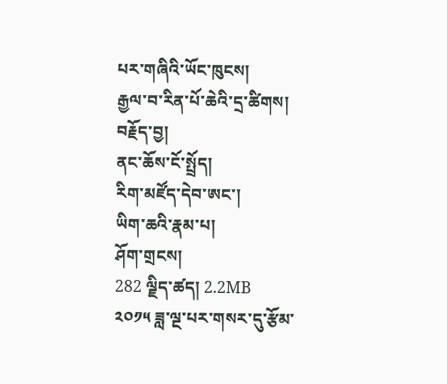པར་གཞིའི་ཡོང་ཁུངས།
རྒྱལ་བ་རིན་པོ་ཆེའི་དྲ་ཚིགས།
བརྗོད་བྱ།
ནང་ཆོས་ངོ་སྤྲོད།
རིག་མཛོད་དེབ་ཨང་།
ཡིག་ཆའི་རྣམ་པ།
ཤོག་གྲངས།
282 ལྗིད་ཚད། 2.2MB
༢༠༡༥ ཟླ་ལྔ་པར་གསར་དུ་རྩོམ་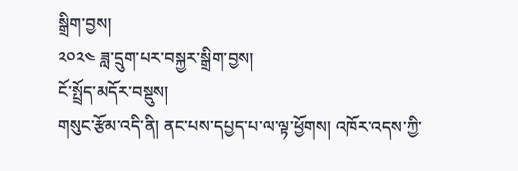སྒྲིག་བྱས།
༢༠༢༤ ཟླ་དྲུག་པར་བསྐྱར་སྒྲིག་བྱས།
ངོ་སྤྲོད་མདོར་བསྡུས།
གསུང་རྩོམ་འདི་ནི། ནང་པས་དཔྱད་པ་ལ་ལྟ་ཕྱོགས། འཁོར་འདས་ཀྱི་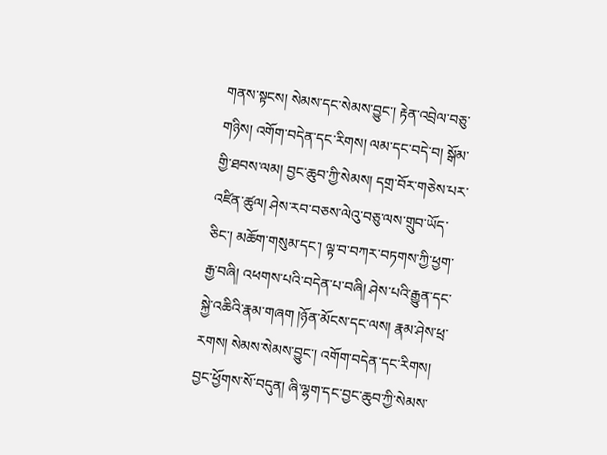གནས་སྟངས། སེམས་དང་སེམས་བྱུང་། རྟེན་འབྲེལ་བཅུ་གཉིས། འགོག་བདེན་དང་རིགས། ལམ་དང་བདེ་བ། སྒོམ་གྱི་ཐབས་ལམ། བྱང་ཆུབ་ཀྱི་སེམས། དགྲ་བོར་གཅེས་པར་འཛིན་ཚུལ། ཤེས་རབ་བཅས་ལེའུ་བཅུ་ལས་གྲུབ་ཡོད་ཅིང་། མཆོག་གསུམ་དང་། ལྟ་བ་བཀར་བཏགས་ཀྱི་ཕྱག་རྒྱ་བཞི། འཕགས་པའི་བདེན་པ་བཞི། ཤེས་པའི་རྒྱུན་དང་སྐྱེ་འཆིའི་རྣམ་གཞག །ཉོན་མོངས་དང་ལས། རྣམ་ཤེས་ཕྲ་རགས། སེམས་སེམས་བྱུང་། འགོག་བདེན་དང་རིགས། བྱང་ཕྱོགས་སོ་བདུན། ཞི་ལྷག་དང་བྱང་ཆུབ་ཀྱི་སེམས་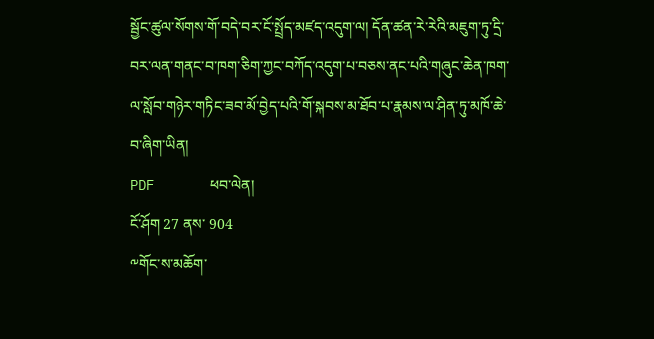སྦྱོང་ཚུལ་སོགས་གོ་བདེ་བར་ངོ་སྤྲོད་མཛད་འདུག་ལ། དོན་ཚན་རེ་རེའི་མཇུག་ཏུ་དྲི་བར་ལན་གནང་བ་ཁག་ཅིག་ཀྱང་བཀོད་འདུག་པ་བཅས་ནང་པའི་གཞུང་ཆེན་ཁག་ལ་སློབ་གཉེར་གཏིང་ཟབ་མོ་བྱེད་པའི་གོ་སྐབས་མ་ཐོབ་པ་རྣམས་ལ་ཤིན་ཏུ་མཁོ་ཆེ་བ་ཞིག་ཡིན།
PDF       ཕབ་ལེན།
ངོ་ཤོག 27 ནས་ 904
༸གོང་ས་མཆོག་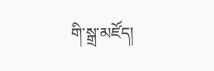གི་སྒྲ་མཛོད།